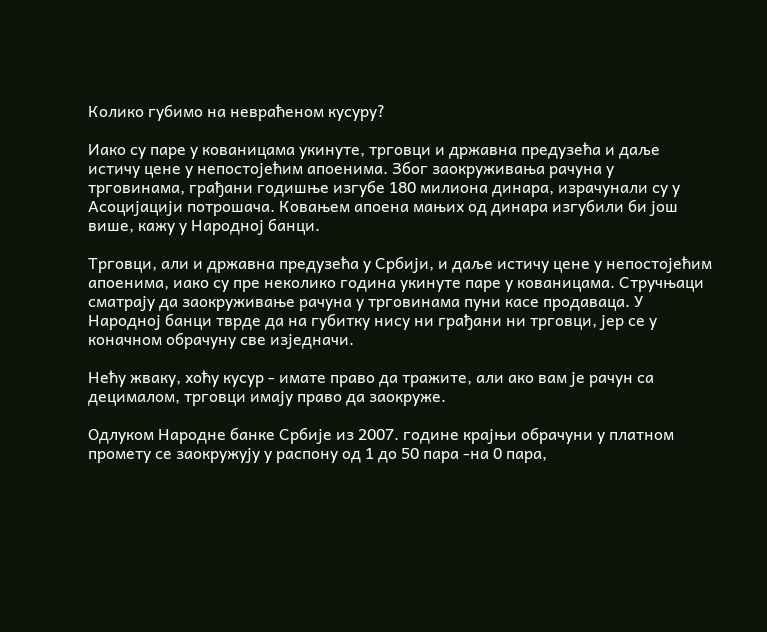Колико губимо на невраћеном кусуру?

Иако су паре у кованицама укинуте, трговци и државна предузећа и даље истичу цене у непостојећим апоенима. Због заокруживања рачуна у трговинама, грађани годишње изгубе 180 милиона динара, израчунали су у Асоцијацији потрошача. Ковањем апоена мањих од динара изгубили би још више, кажу у Народној банци.

Трговци, али и државна предузећа у Србији, и даље истичу цене у непостојећим апоенима, иако су пре неколико година укинуте паре у кованицама. Стручњаци сматрају да заокруживање рачуна у трговинама пуни касе продаваца. У Народној банци тврде да на губитку нису ни грађани ни трговци, јер се у коначном обрачуну све изједначи.

Нећу жваку, хоћу кусур - имате право да тражите, али ако вам је рачун са децималом, трговци имају право да заокруже.

Одлуком Народне банке Србије из 2007. године крајњи обрачуни у платном промету се заокружују у распону од 1 до 50 пара -на 0 пара,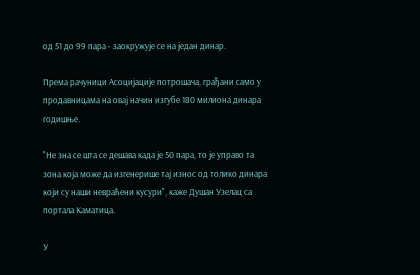од 51 до 99 пара - заокружује се на један динар.

Према рачуници Асоцијације потрошача, грађани само у продавницама на овај начин изгубе 180 милиона динара годишње.

"Не зна се шта се дешава када је 50 пара, то је управо та зона која може да изгенерише тај износ од толико динара који су наши невраћени кусури", каже Душан Узелац са портала Каматица.

У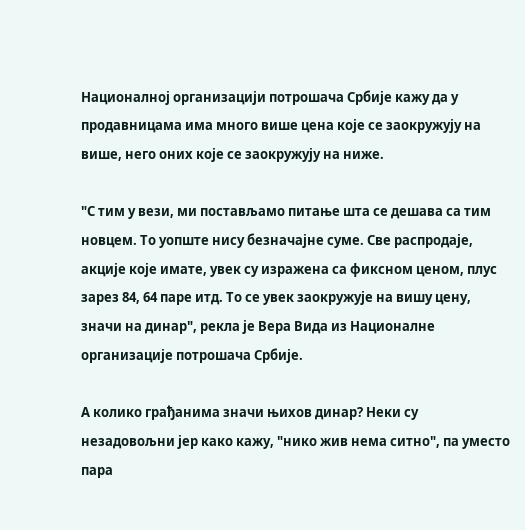Националној организацији потрошача Србије кажу да у продавницама има много више цена које се заокружују на више, него оних које се заокружују на ниже.

"С тим у вези, ми постављамо питање шта се дешава са тим новцем. То уопште нису безначајне суме. Све распродаје, акције које имате, увек су изражена са фиксном ценом, плус зарез 84, 64 паре итд. То се увек заокружује на вишу цену, значи на динар", рекла је Вера Вида из Националне организације потрошача Србије.

А колико грађанима значи њихов динар? Неки су незадовољни јер како кажу, "нико жив нема ситно", па уместо пара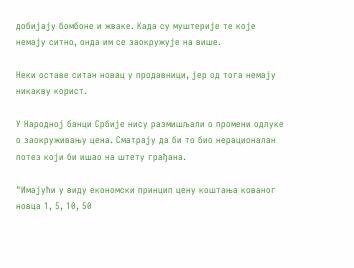добијају бомбоне и жваке. Када су муштерије те које немају ситно, онда им се заокружује на више.

Неки оставе ситан новац у продавници, јер од тога немају никакву корист.

У Народној банци Србије нису размишљали о промени одлуке о заокруживању цена. Сматрају да би то био нерационалан потез који би ишао на штету грађана.

"Имајући у виду економски принцип цену коштања кованог новца 1, 5, 10, 50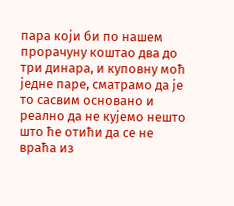пара који би по нашем прорачуну коштао два до три динара, и куповну моћ једне паре, сматрамо да је то сасвим основано и реално да не кујемо нешто што ће отићи да се не враћа из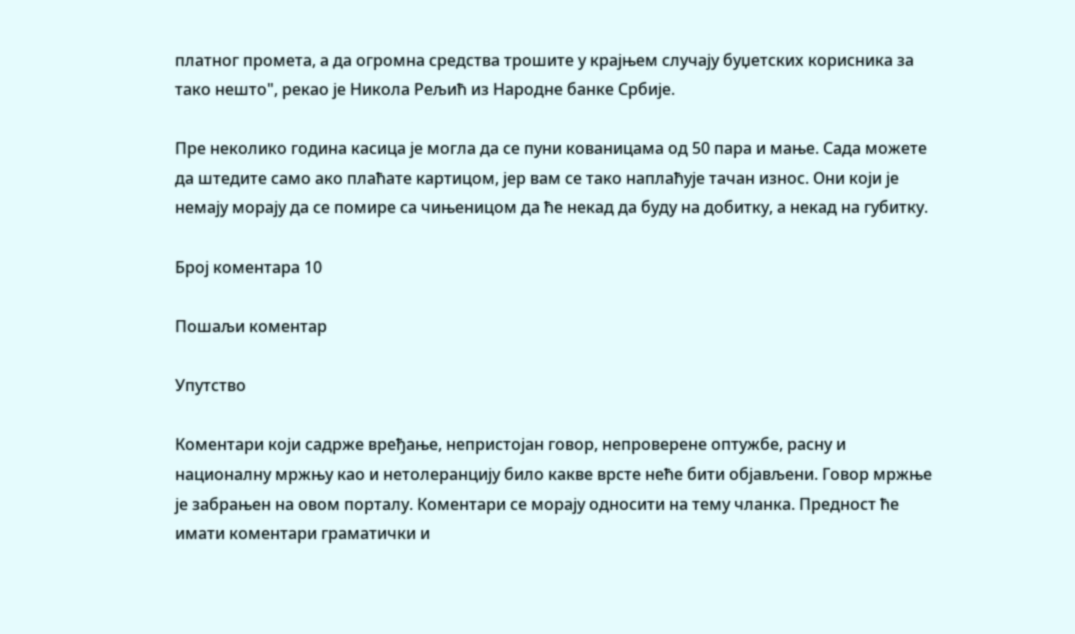платног промета, а да огромна средства трошите у крајњем случају буџетских корисника за тако нешто", рекао је Никола Рељић из Народне банке Србије.

Пре неколико година касица је могла да се пуни кованицама од 50 пара и мање. Сада можете да штедите само ако плаћате картицом, јер вам се тако наплаћује тачан износ. Они који је немају морају да се помире са чињеницом да ће некад да буду на добитку, а некад на губитку.

Број коментара 10

Пошаљи коментар

Упутство

Коментари који садрже вређање, непристојан говор, непроверене оптужбе, расну и националну мржњу као и нетолеранцију било какве врсте неће бити објављени. Говор мржње је забрањен на овом порталу. Коментари се морају односити на тему чланка. Предност ће имати коментари граматички и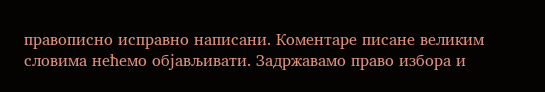правописно исправно написани. Коментаре писане великим словима нећемо објављивати. Задржавамо право избора и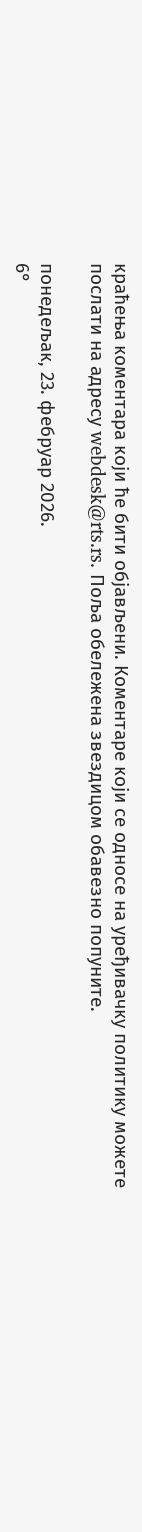краћења коментара који ће бити објављени. Коментаре који се односе на уређивачку политику можете послати на адресу webdesk@rts.rs. Поља обележена звездицом обавезно попуните.

понедељак, 23. фебруар 2026.
6°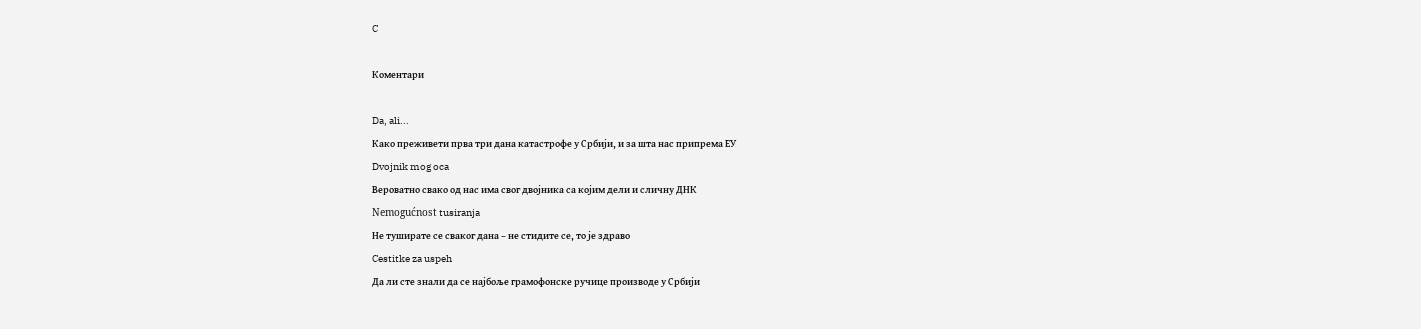C

Коментари

Da, ali...
Како преживети прва три дана катастрофе у Србији, и за шта нас припрема ЕУ
Dvojnik mog oca
Вероватно свако од нас има свог двојника са којим дели и сличну ДНК
Nemogućnost tusiranja
Не туширате се сваког дана – не стидите се, то је здраво
Cestitke za uspeh
Да ли сте знали да се најбоље грамофонске ручице производе у Србији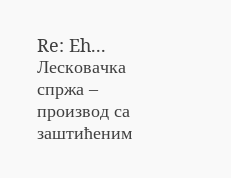Re: Eh...
Лесковачка спржа – производ са заштићеним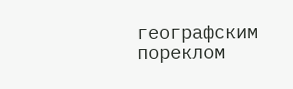географским пореклом